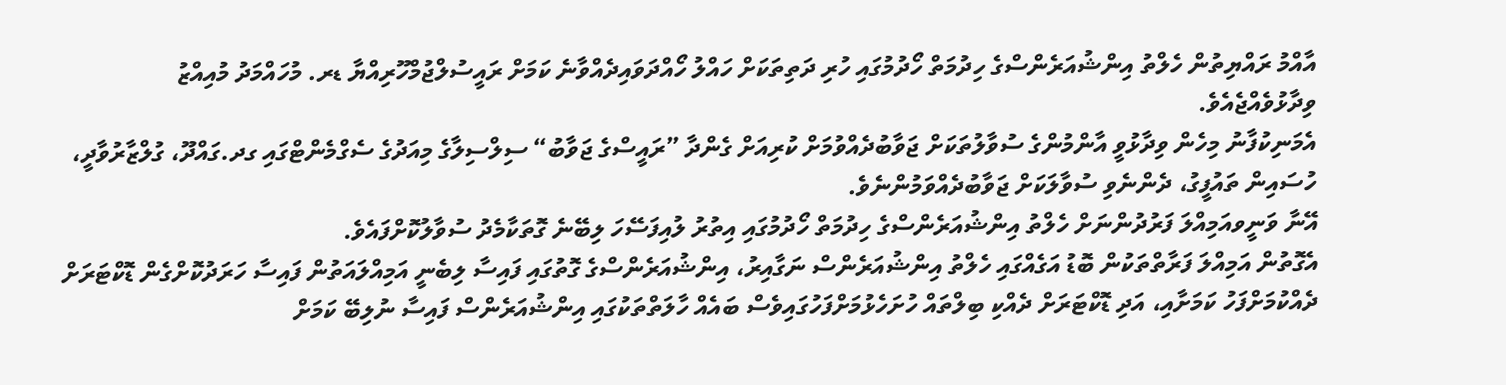އާއްމު ރައްޔިތުން ހެލްތު އިންޝުއަރެންސްގެ ހިދުމަތް ހޯދުމުގައި ހުރި ދަތިތަކަށް ހައްލު ހޯއްދަވައިދެއްވާނެ ކަމަށް ރައީސުލްޖުމްހޫރިއްޔާ ޑރ. މުހައްމަދު މުއިއްޒު ވިދާޅުވެއްޖެއެވެ.
އެމަނިކުފާނު މިހެން ވިދާޅުވީ އާންމުންގެ ސުވާލުތަކަށް ޖަވާބުދެއްވުމަށް ކުރިއަށް ގެންދާ ”ރައީސްގެ ޖަވާބު“ ސިލްސިލާގެ މިއަދުގެ ސެގްމެންޓްގައި ގދ.ގައްދޫ، ގުލްޒާރުވާދީ، ހުސައިން ތައުފީގު، ދެންނެވި ސުވާލަކަށް ޖަވާބުދެއްވަމުންނެވެ.
އޭނާ ވަނީވއަމިއްލަ ފަރުދުންނަށް ހެލްތު އިންޝުއަރެންސްގެ ހިދުމަތް ހޯދުމުގައި އިތުރު ލުއިފަސޭހަ ލިބޭނެ ގޮތަކާމެދު ސުވާލުކޮށްފައެވެ.
އެގޮތުން އަމިއްލަ ފަރާތްތަކުން ބޮޑު އަގެއްގައި ހެލްތު އިންޝުއަރެންސް ނަގާއިރު، އިންޝުއަރެންސްގެ ގޮތުގައި ފައިސާ ލިބެނީ އަމިއްލައަތުން ފައިސާ ހަރަދުކޮށްގެން ޑޮކްޓަރަށް ދެއްކުމަށްފަހު ކަމަށާއި، އަދި ޑޮކްޓަރަށް ދެއްކި ބިލްތައް ހުށަހެޅުމަށްފަހުގައިވެސް ބައެއް ހާލަތްތަކުގައި އިންޝުއަރެންސް ފައިސާ ނުލިބޭ ކަމަށް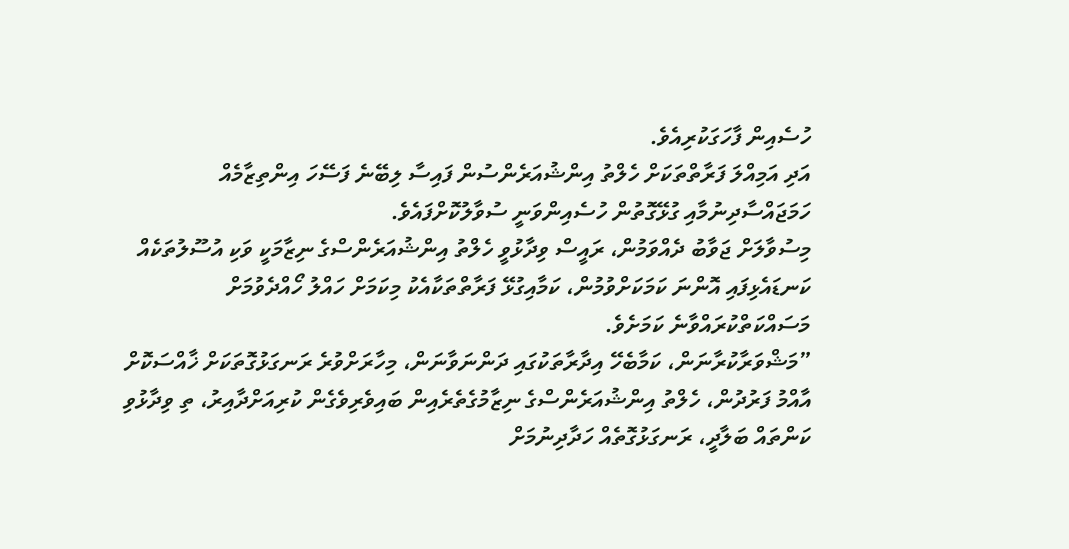ހުސެއިން ފާހަގަކުރިއެވެ.
އަދި އަމިއްލަ ފަރާތްތަކަށް ހެލްތު އިންޝުއަރެންސުން ފައިސާ ލިބޭނެ ފަސޭހަ އިންތިޒާމެއް ހަމަޖައްސާދިނުމާއި ގުޅޭގޮތުން ހުސެއިންވަނީ ސުވާލުކޮށްފައެވެ.
މިސުވާލަށް ޖަވާބު ދެއްވަމުން، ރައީސް ވިދާޅުވީ ހެލްތު އިންޝުއަރެންސްގެ ނިޒާމަކީ ވަކި އުސޫލުތަކެއް ކަނޑައެޅިފައި އޮންނަ ކަމަކަށްވުމުން، ކަމާއިގުޅޭ ފަރާތްތަކާއެކު މިކަމަށް ހައްލު ހޯއްދެވުމަށް މަސައްކަތްކުރައްވާނެ ކަމަށެވެ.
”މަޝްވަރާކުރާނަން، ކަމާބެހޭ އިދާރާތަކުގައި ދަންނަވާނަން، މިހާރަށްވުރެ ރަނގަޅުގޮތަކަށް ޚާއްސަކޮށް އާއްމު ފަރުދުން، ހެލްތު އިންޝުއަރެންސްގެ ނިޒާމުގެތެރެއިން ބައިވެރިވެގެން ކުރިއަށްދާއިރު، ތި ވިދާޅުވި ކަންތައް ބަލާދީ، ރަނގަޅުގޮތެއް ހަދާދިނުމަށް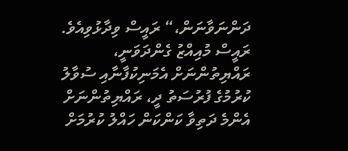ދަންނަވާނަން،“ ރައީސް ވިދާޅުވިއެވެ.
ރައީސް މުއިއްޒު ގެންދަވަނީ، ރައްޔިތުންނަށް އެމަނިކުފާނާއި ސުވާލު ކުރުމުގެ ފުރުސަތު ދީ، ރައްޔިތުންނަށް އެންމެ ދަތިވާ ކަންކަން ހައްލު ކުރުމަށް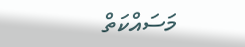މަސައްކަތް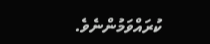ކުރައްވަމުންނެވެ.